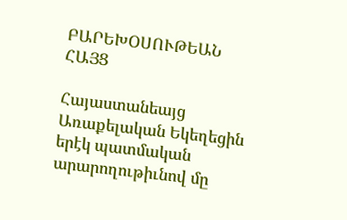ԲԱՐԵԽՕՍՈՒԹԵԱՆ ՀԱՅՑ

Հայաստանեայց Առաքելական Եկեղեցին երէկ պատմական արարողութիւնով մը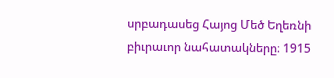սրբադասեց Հայոց Մեծ Եղեռնի բիւրաւոր նահատակները։ 1915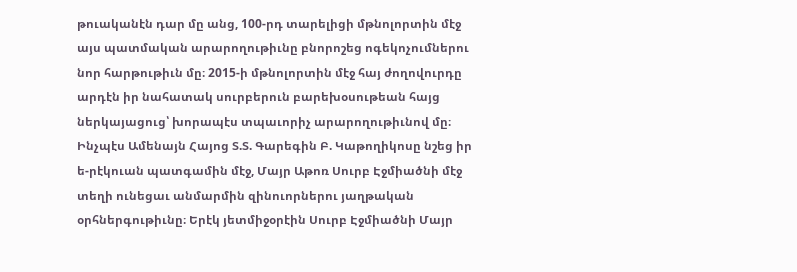թուականէն դար մը անց, 100-րդ տարելիցի մթնոլորտին մէջ այս պատմական արարողութիւնը բնորոշեց ոգեկոչումներու նոր հարթութիւն մը։ 2015-ի մթնոլորտին մէջ հայ ժողովուրդը արդէն իր նահատակ սուրբերուն բարեխօսութեան հայց ներկայացուց՝ խորապէս տպաւորիչ արարողութիւնով մը։ Ինչպէս Ամենայն Հայոց Տ.Տ. Գարեգին Բ. Կաթողիկոսը նշեց իր ե-րէկուան պատգամին մէջ, Մայր Աթոռ Սուրբ Էջմիածնի մէջ տեղի ունեցաւ անմարմին զինուորներու յաղթական օրհներգութիւնը։ Երէկ յետմիջօրէին Սուրբ Էջմիածնի Մայր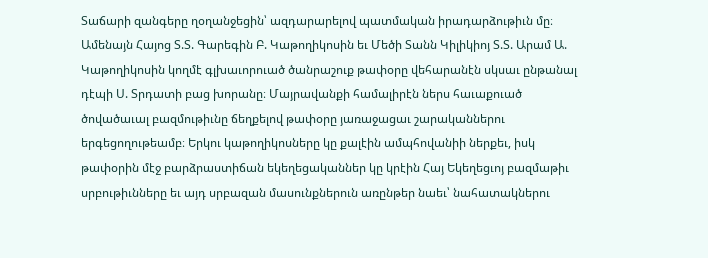Տաճարի զանգերը ղօղանջեցին՝ ազդարարելով պատմական իրադարձութիւն մը։ Ամենայն Հայոց Տ.Տ. Գարեգին Բ. Կաթողիկոսին եւ Մեծի Տանն Կիլիկիոյ Տ.Տ. Արամ Ա. Կաթողիկոսին կողմէ գլխաւորուած ծանրաշուք թափօրը վեհարանէն սկսաւ ընթանալ դէպի Ս. Տրդատի բաց խորանը։ Մայրավանքի համալիրէն ներս հաւաքուած ծովածաւալ բազմութիւնը ճեղքելով թափօրը յառաջացաւ շարականներու երգեցողութեամբ։ Երկու կաթողիկոսները կը քալէին ամպհովանիի ներքեւ, իսկ թափօրին մէջ բարձրաստիճան եկեղեցականներ կը կրէին Հայ Եկեղեցւոյ բազմաթիւ սրբութիւնները եւ այդ սրբազան մասունքներուն առընթեր նաեւ՝ նահատակներու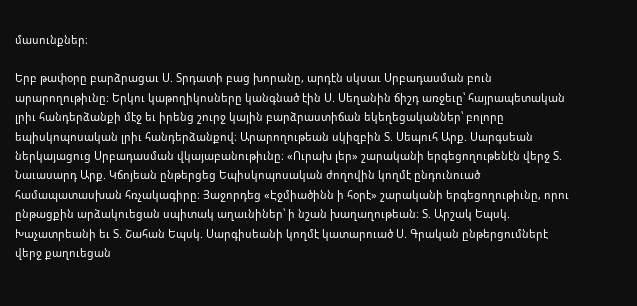մասունքներ։

Երբ թափօրը բարձրացաւ Ս. Տրդատի բաց խորանը, արդէն սկսաւ Սրբադասման բուն արարողութիւնը։ Երկու կաթողիկոսները կանգնած էին Ս. Սեղանին ճիշդ առջեւը՝ հայրապետական լրիւ հանդերձանքի մէջ եւ իրենց շուրջ կային բարձրաստիճան եկեղեցականներ՝ բոլորը եպիսկոպոսական լրիւ հանդերձանքով։ Արարողութեան սկիզբին Տ. Սեպուհ Արք. Սարգսեան ներկայացուց Սրբադասման վկայաբանութիւնը։ «Ուրախ լեր» շարականի երգեցողութենէն վերջ Տ. Նաւասարդ Արք. Կճոյեան ընթերցեց Եպիսկոպոսական ժողովին կողմէ ընդունուած համապատասխան հռչակագիրը։ Յաջորդեց «Էջմիածինն ի հօրէ» շարականի երգեցողութիւնը, որու ընթացքին արձակուեցան սպիտակ աղաւնիներ՝ ի նշան խաղաղութեան։ Տ. Արշակ Եպսկ. Խաչատրեանի եւ Տ. Շահան Եպսկ. Սարգիսեանի կողմէ կատարուած Ս. Գրական ընթերցումներէ վերջ քաղուեցան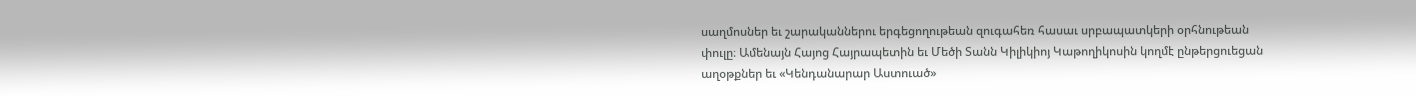սաղմոսներ եւ շարականներու երգեցողութեան զուգահեռ հասաւ սրբապատկերի օրհնութեան փուլը։ Ամենայն Հայոց Հայրապետին եւ Մեծի Տանն Կիլիկիոյ Կաթողիկոսին կողմէ ընթերցուեցան աղօթքներ եւ «Կենդանարար Աստուած»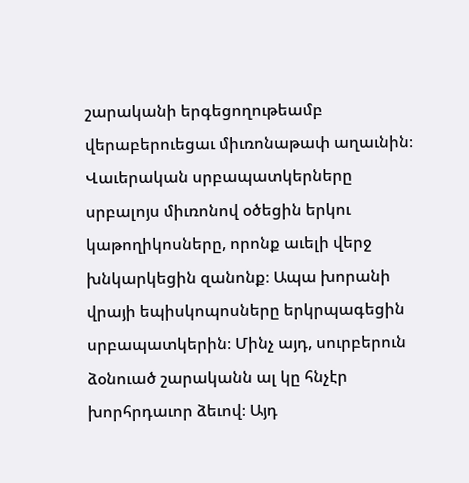շարականի երգեցողութեամբ վերաբերուեցաւ միւռոնաթափ աղաւնին։ Վաւերական սրբապատկերները սրբալոյս միւռոնով օծեցին երկու կաթողիկոսները, որոնք աւելի վերջ խնկարկեցին զանոնք։ Ապա խորանի վրայի եպիսկոպոսները երկրպագեցին սրբապատկերին։ Մինչ այդ, սուրբերուն ձօնուած շարականն ալ կը հնչէր խորհրդաւոր ձեւով։ Այդ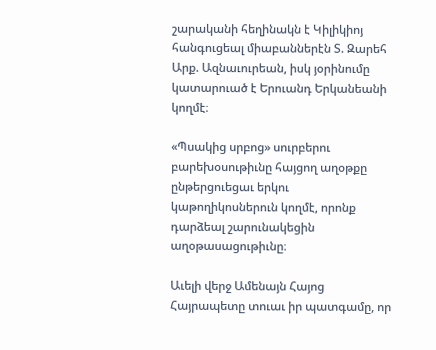շարականի հեղինակն է Կիլիկիոյ հանգուցեալ միաբաններէն Տ. Զարեհ Արք. Ազնաւուրեան, իսկ յօրինումը կատարուած է Երուանդ Երկանեանի կողմէ։

«Պսակից սրբոց» սուրբերու բարեխօսութիւնը հայցող աղօթքը ընթերցուեցաւ երկու կաթողիկոսներուն կողմէ, որոնք դարձեալ շարունակեցին աղօթասացութիւնը։

Աւելի վերջ Ամենայն Հայոց Հայրապետը տուաւ իր պատգամը, որ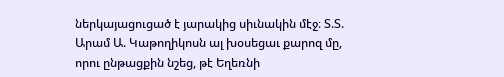ներկայացուցած է յարակից սիւնակին մէջ։ Տ.Տ. Արամ Ա. Կաթողիկոսն ալ խօսեցաւ քարոզ մը, որու ընթացքին նշեց, թէ Եղեռնի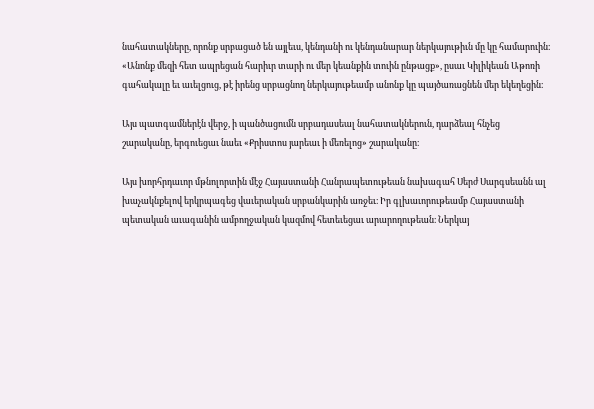նահատակները, որոնք սրբացած են այլեւս, կենդանի ու կենդանարար ներկայութիւն մը կը համարուին։ «Անոնք մեզի հետ ապրեցան հարիւր տարի ու մեր կեանքին տուին ընթացք», ըսաւ Կիլիկեան Աթոռի գահակալը եւ աւելցուց, թէ իրենց սրբացնող ներկայութեամբ անոնք կը պայծառացնեն մեր եկեղեցին։

Այս պատգամներէն վերջ, ի պանծացումն սրբադասեալ նահատակներուն, դարձեալ հնչեց շարականը, երգուեցաւ նաեւ «Քրիստոս յարեաւ ի մեռելոց» շարականը։

Այս խորհրդաւոր մթնոլորտին մէջ Հայաստանի Հանրապետութեան նախագահ Սերժ Սարգսեանն ալ խաչակնքելով երկրպագեց վաւերական սրբանկարին առջեւ։ Իր գլխաւորութեամբ Հայաստանի պետական աւագանին ամբողջական կազմով հետեւեցաւ արարողութեան։ Ներկայ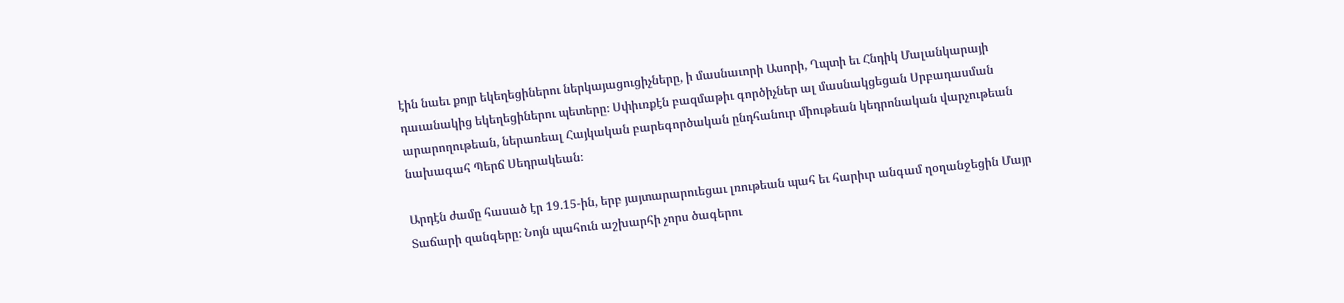էին նաեւ քոյր եկեղեցիներու ներկայացուցիչները, ի մասնաւորի Ասորի, Ղպտի եւ Հնդիկ Մալանկարայի դաւանակից եկեղեցիներու պետերը։ Սփիւռքէն բազմաթիւ գործիչներ ալ մասնակցեցան Սրբադասման արարողութեան, ներառեալ Հայկական բարեգործական ընդհանուր միութեան կեդրոնական վարչութեան նախագահ Պերճ Սեդրակեան։

Արդէն ժամը հասած էր 19.15-ին, երբ յայտարարուեցաւ լռութեան պահ եւ հարիւր անգամ ղօղանջեցին Մայր Տաճարի զանգերը։ Նոյն պահուն աշխարհի չորս ծագերու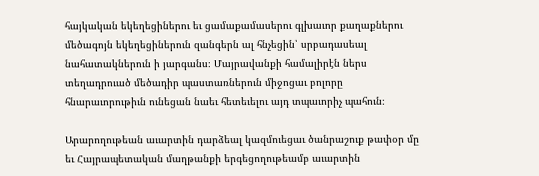հայկական եկեղեցիներու եւ ցամաքամասերու գլխաւոր քաղաքներու մեծագոյն եկեղեցիներուն զանգերն ալ հնչեցին՝ սրբադասեալ նահատակներուն ի յարգանս։ Մայրավանքի համալիրէն ներս տեղադրուած մեծադիր պաստառներուն միջոցաւ բոլորը հնարաւորութիւն ունեցան նաեւ հետեւելու այդ տպաւորիչ պահուն։

Արարողութեան աւարտին դարձեալ կազմուեցաւ ծանրաշուք թափօր մը եւ Հայրապետական մաղթանքի երգեցողութեամբ աւարտին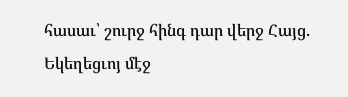հասաւ՝ շուրջ հինգ դար վերջ Հայց. Եկեղեցւոյ մէջ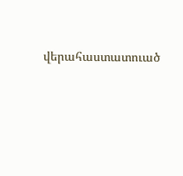վերահաստատուած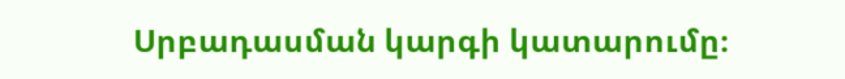Սրբադասման կարգի կատարումը։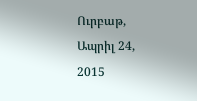Ուրբաթ, Ապրիլ 24, 2015